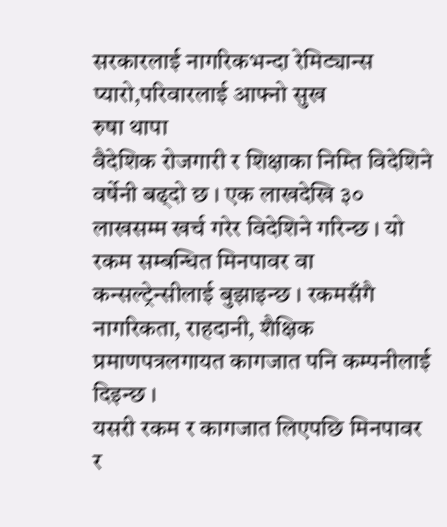सरकारलाई नागरिकभन्दा रेमिट्यान्स प्यारो,परिवारलाई आफ्नो सुख
रुषा थापा
वैदेशिक रोजगारी र शिक्षाका निम्ति विदेशिने वर्षेनी बढ्दो छ । एक लाखदेखि ३० लाखसम्म खर्च गरेर विदेशिने गरिन्छ । यो रकम सम्बन्धित मिनपावर वा कन्सल्ट्रेन्सीलाई बुझाइन्छ । रकमसँगै नागरिकता, राहदानी, शैक्षिक प्रमाणपत्रलगायत कागजात पनि कम्पनीलाई दिइन्छ ।
यसरी रकम र कागजात लिएपछि मिनपावर र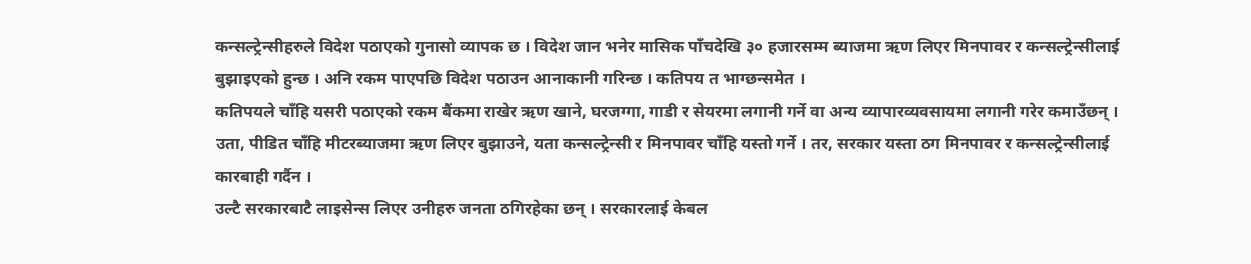कन्सल्ट्रेन्सीहरुले विदेश पठाएको गुनासो व्यापक छ । विदेश जान भनेर मासिक पाँचदेखि ३० हजारसम्म ब्याजमा ऋण लिएर मिनपावर र कन्सल्ट्रेन्सीलाई बुझाइएको हुन्छ । अनि रकम पाएपछि विदेश पठाउन आनाकानी गरिन्छ । कतिपय त भाग्छन्समेत ।
कतिपयले चाँहि यसरी पठाएको रकम बैंकमा राखेर ऋण खाने, घरजग्गा, गाडी र सेयरमा लगानी गर्ने वा अन्य व्यापारव्यवसायमा लगानी गरेर कमाउँछन् । उता, पीडित चाँहि मीटरब्याजमा ऋण लिएर बुझाउने, यता कन्सल्ट्रेन्सी र मिनपावर चाँहि यस्तो गर्ने । तर, सरकार यस्ता ठग मिनपावर र कन्सल्ट्रेन्सीलाई कारबाही गर्दैन ।
उल्टै सरकारबाटै लाइसेन्स लिएर उनीहरु जनता ठगिरहेका छन् । सरकारलाई केबल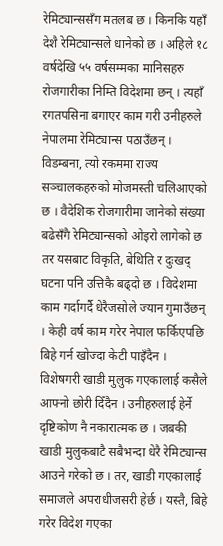रेमिट्यान्ससँग मतलब छ । किनकि यहाँ देशै रेमिट्यान्सले धानेको छ । अहिले १८ वर्षदेखि ५५ वर्षसम्मका मानिसहरु रोजगारीका निम्ति विदेशमा छन् । त्यहाँ रगतपसिना बगाएर काम गरी उनीहरुले नेपालमा रेमिट्यान्स पठाउँछन् ।
विडम्बना, त्यो रकममा राज्य सञ्चालकहरुको मोजमस्ती चलिआएको छ । वैदेशिक रोजगारीमा जानेको संख्या बढेसँगै रेमिट्यान्सको ओइरो लागेको छ तर यसबाट विकृति, बेथिति र दुःखद् घटना पनि उत्तिकै बढ्दो छ । विदेशमा काम गर्दागर्दै धेरैजसोले ज्यान गुमाउँछन् । केही वर्ष काम गरेर नेपाल फर्किएपछि बिहे गर्न खोज्दा केटी पाइँदैन ।
विशेषगरी खाडी मुलुक गएकालाई कसैले आफ्नो छोरी दिँदैन । उनीहरुलाई हेर्ने दृष्टिकोण नै नकारात्मक छ । जबकी खाडी मुलुकबाटै सबैभन्दा धेरै रेमिट्यान्स आउने गरेको छ । तर, खाडी गएकालाई समाजले अपराधीजसरी हेर्छ । यस्तै, बिहे गरेर विदेश गएका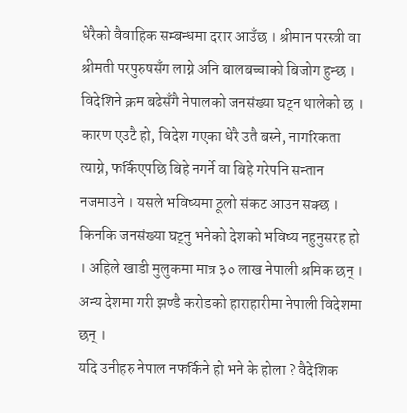धेरैको वैवाहिक सम्बन्धमा दरार आउँछ । श्रीमान परस्त्री वा श्रीमती परपुरुषसँग लाग्ने अनि बालबच्चाको बिजोग हुन्छ ।
विदेशिने क्रम बढेसँगै नेपालको जनसंख्या घट्न थालेको छ । कारण एउटै हो, विदेश गएका धेरै उतै बस्ने, नागरिकता त्याग्ने, फर्किएपछि बिहे नगर्ने वा बिहे गरेपनि सन्तान नजमाउने । यसले भविष्यमा ठूलो संकट आउन सक्छ । किनकि जनसंख्या घट्नु भनेको देशको भविष्य नहुनुसरह हो । अहिले खाडी मुलुकमा मात्र ३० लाख नेपाली श्रमिक छन् । अन्य देशमा गरी झण्डै करोडको हाराहारीमा नेपाली विदेशमा छन् ।
यदि उनीहरु नेपाल नफर्किने हो भने के होला ? वैदेशिक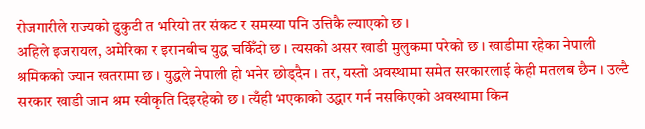रोजगारीले राज्यको ढुकुटी त भरियो तर संकट र समस्या पनि उत्तिकै ल्याएको छ ।
अहिले इजरायल, अमेरिका र इरानबीच युद्ध चर्किँदो छ । त्यसको असर खाडी मुलुकमा परेको छ । खाडीमा रहेका नेपाली श्रमिकको ज्यान खतरामा छ । युद्धले नेपाली हो भनेर छोड्दैन । तर, यस्तो अवस्थामा समेत सरकारलाई केही मतलब छैन । उल्टै सरकार खाडी जान श्रम स्वीकृति दिइरहेको छ । त्यँही भएकाको उद्धार गर्न नसकिएको अवस्थामा किन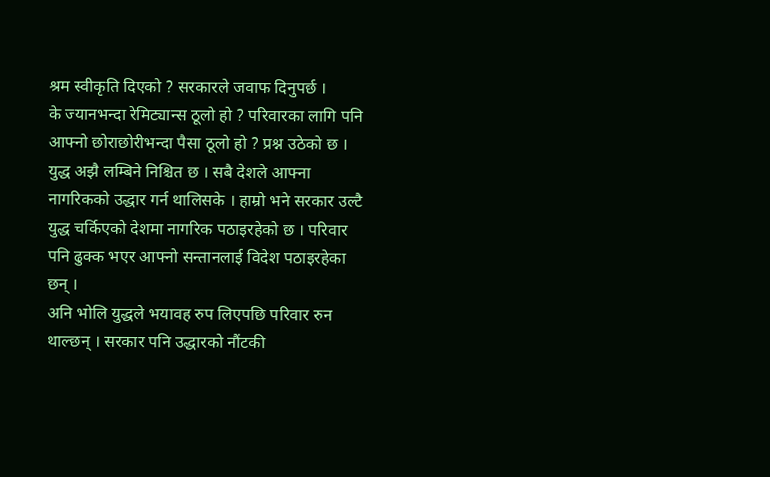श्रम स्वीकृति दिएको ? सरकारले जवाफ दिनुपर्छ ।
के ज्यानभन्दा रेमिट्यान्स ठूलो हो ? परिवारका लागि पनि आफ्नो छोराछोरीभन्दा पैसा ठूलो हो ? प्रश्न उठेको छ । युद्ध अझै लम्बिने निश्चित छ । सबै देशले आफ्ना नागरिकको उद्धार गर्न थालिसके । हाम्रो भने सरकार उल्टै युद्ध चर्किएको देशमा नागरिक पठाइरहेको छ । परिवार पनि ढुक्क भएर आफ्नो सन्तानलाई विदेश पठाइरहेका छन् ।
अनि भोलि युद्धले भयावह रुप लिएपछि परिवार रुन थाल्छन् । सरकार पनि उद्धारको नौंटकी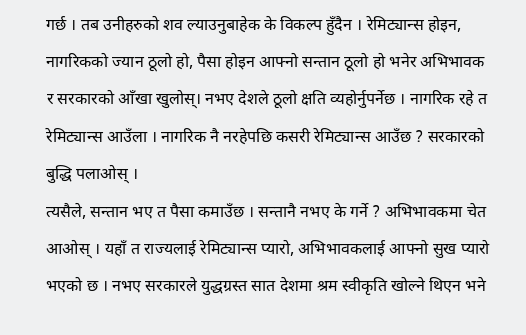गर्छ । तब उनीहरुको शव ल्याउनुबाहेक के विकल्प हुँदैन । रेमिट्यान्स होइन, नागरिकको ज्यान ठूलो हो, पैसा होइन आफ्नो सन्तान ठूलो हो भनेर अभिभावक र सरकारको आँखा खुलोस्। नभए देशले ठूलो क्षति व्यहोर्नुपर्नेछ । नागरिक रहे त रेमिट्यान्स आउँला । नागरिक नै नरहेपछि कसरी रेमिट्यान्स आउँछ ? सरकारको बुद्धि पलाओस् ।
त्यसैले, सन्तान भए त पैसा कमाउँछ । सन्तानै नभए के गर्ने ? अभिभावकमा चेत आओस् । यहाँ त राज्यलाई रेमिट्यान्स प्यारो, अभिभावकलाई आफ्नो सुख प्यारो भएको छ । नभए सरकारले युद्धग्रस्त सात देशमा श्रम स्वीकृति खोल्ने थिएन भने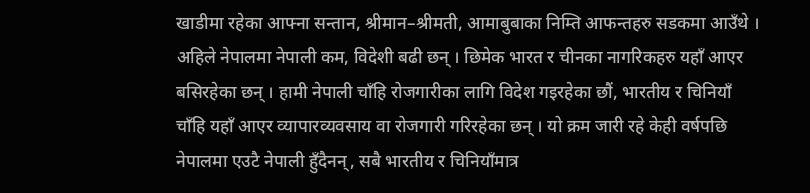खाडीमा रहेका आफ्ना सन्तान, श्रीमान–श्रीमती, आमाबुबाका निम्ति आफन्तहरु सडकमा आउँथे ।
अहिले नेपालमा नेपाली कम, विदेशी बढी छन् । छिमेक भारत र चीनका नागरिकहरु यहाँ आएर बसिरहेका छन् । हामी नेपाली चाँहि रोजगारीका लागि विदेश गइरहेका छौं, भारतीय र चिनियाँ चाँहि यहाँ आएर व्यापारव्यवसाय वा रोजगारी गरिरहेका छन् । यो क्रम जारी रहे केही वर्षपछि नेपालमा एउटै नेपाली हुँदैनन्, सबै भारतीय र चिनियाँमात्र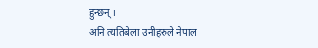हुन्छन् ।
अनि त्यतिबेला उनीहरुले नेपाल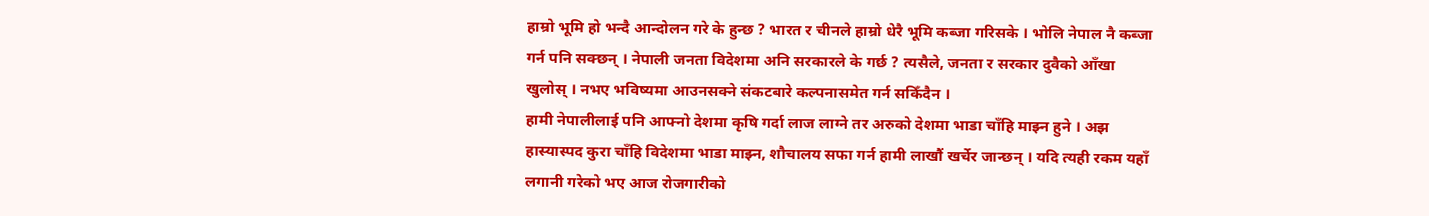हाम्रो भूमि हो भन्दै आन्दोलन गरे के हुन्छ ? भारत र चीनले हाम्रो धेरै भूमि कब्जा गरिसके । भोलि नेपाल नै कब्जा गर्न पनि सक्छन् । नेपाली जनता विदेशमा अनि सरकारले के गर्छ ? त्यसैले, जनता र सरकार दुवैको आँखा खुलोस् । नभए भविष्यमा आउनसक्ने संकटबारे कल्पनासमेत गर्न सकिँदैन ।
हामी नेपालीलाई पनि आफ्नो देशमा कृषि गर्दा लाज लाग्ने तर अरुको देशमा भाडा चाँहि माझ्न हुने । अझ हास्यास्पद कुरा चाँहि विदेशमा भाडा माझ्न, शौचालय सफा गर्न हामी लाखौं खर्चेर जान्छन् । यदि त्यही रकम यहाँ लगानी गरेको भए आज रोजगारीको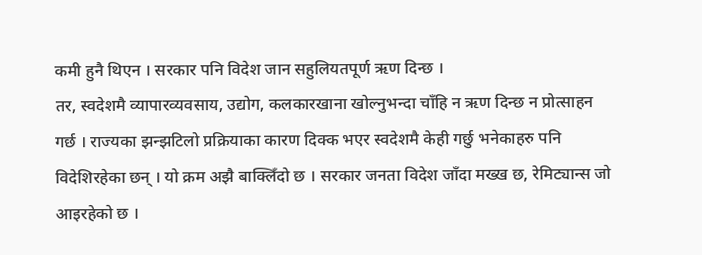कमी हुनै थिएन । सरकार पनि विदेश जान सहुलियतपूर्ण ऋण दिन्छ ।
तर, स्वदेशमै व्यापारव्यवसाय, उद्योग, कलकारखाना खोल्नुभन्दा चाँहि न ऋण दिन्छ न प्रोत्साहन गर्छ । राज्यका झन्झटिलो प्रक्रियाका कारण दिक्क भएर स्वदेशमै केही गर्छु भनेकाहरु पनि विदेशिरहेका छन् । यो क्रम अझै बाक्लिँदो छ । सरकार जनता विदेश जाँदा मख्ख छ, रेमिट्यान्स जो आइरहेको छ ।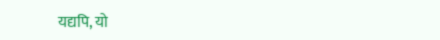यद्यपि, यो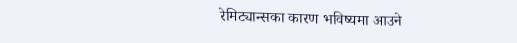रेमिट्यान्सका कारण भविष्यमा आउने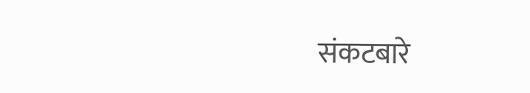संकटबारे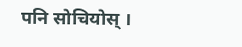पनि सोचियोस् ।